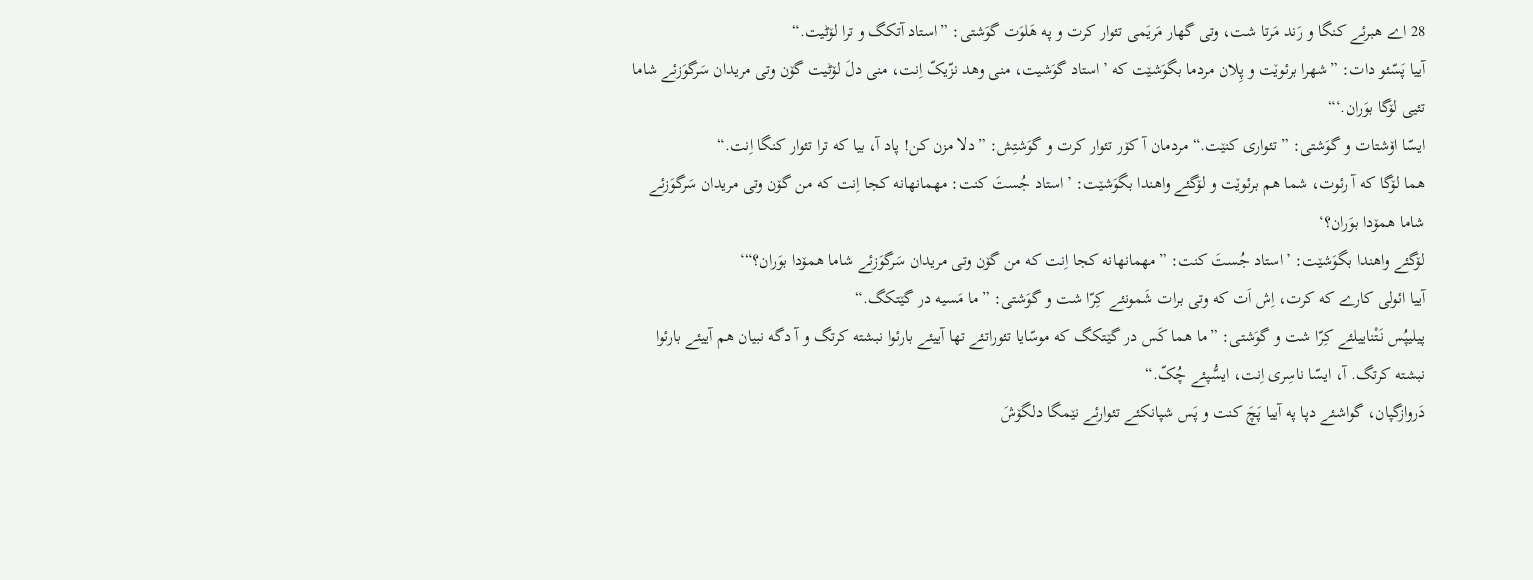28 اے هبرئے کنگا و رَند مَرتا شت، وتی گهار مَریَمی تئوار کرت و په هَلوَت گوَشتی: ”استاد آتکگ و ترا لۆٹیت.“
آییا پَسّئو دات: ”شهرا برئوێت و پِلان مردما بگوَشێت که ’استاد گوَشیت، منی وهد نزّیکّ اِنت، منی دلَ لۆٹیت گۆن وتی مریدان سَرگوَزئے شاما تئیی لۆگا بوَران.‘“
ایسّا اۆشتات و گوَشتی: ”تئواری کنێت.“ مردمان آ کۆر تئوار کرت و گوَشتِش: ”دلا مزن کن! پاد آ، بیا که ترا تئوار کنگا اِنت.“
هما لۆگا که آ رئوت، شما هم برئوێت و لۆگئے واهندا بگوَشێت: ’استاد جُستَ کنت: مهمانهانه کجا اِنت که من گۆن وتی مریدان سَرگوَزئے شاما همۆدا بوَران؟‘
لۆگئے واهندا بگوَشێت: ’استاد جُستَ کنت: ”مهمانهانه کجا اِنت که من گۆن وتی مریدان سَرگوَزئے شاما همۆدا بوَران؟“‘
آییا ائولی کارے که کرت، اِش اَت که وتی برات شَمونئے کِرّا شت و گوَشتی: ”ما مَسیه در گێتکگ.“
پیلیپُس نَتْناییلئے کِرّا شت و گوَشتی: ”ما هما کَس در گێتکگ که موسّایا تئوراتئے تها آییئے بارئوا نبشته کرتگ و آ دگه نبیان هم آییئے بارئوا نبشته کرتگ. آ، ایسّا ناسِری اِنت، ایسُّپئے چُکّ.“
دَروازگپان، گواشئے دپا په آییا پَچَ کنت و پَس شپانکئے تئوارئے نێمگا دلگۆشَ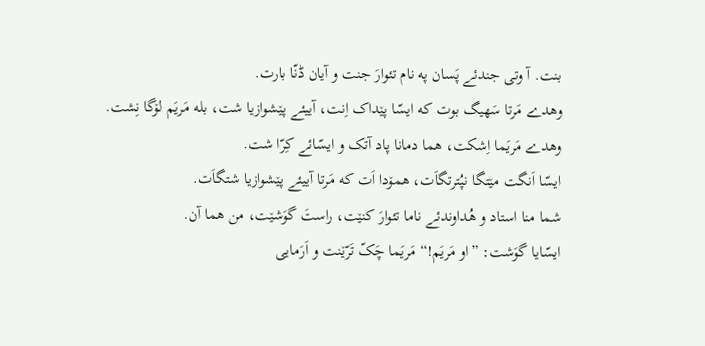بنت. آ وتی جندئے پَسان په نام تئوارَ جنت و آیان ڈنّا بارت.
وهدے مَرتا سَهیگ بوت که ایسّا پێداک اِنت، آییئے پێشوازیا شت، بله مَریَم لۆگا نِشت.
وهدے مَریَما اِشکت، هما دمانا پاد آتک و ایسّائے کِرّا شت.
ایسّا اَنگت مێتگا نپُترتگاَت، همۆدا اَت که مَرتا آییئے پێشوازیا شتگاَت.
شما منا استاد و هُداوندئے ناما تئوارَ کنێت، راستَ گوَشێت، من هما آن.
ایسّایا گوَشت: ”او مَریَم!“ مَریَما چَکّ تَرّێنت و اَرَمایی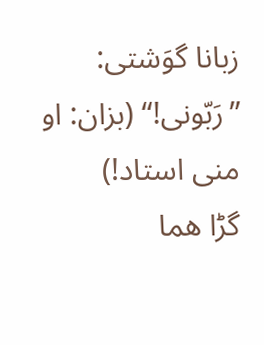زبانا گوَشتی: ”رَبّونی!“ (بزان: او منی استاد!)
گڑا هما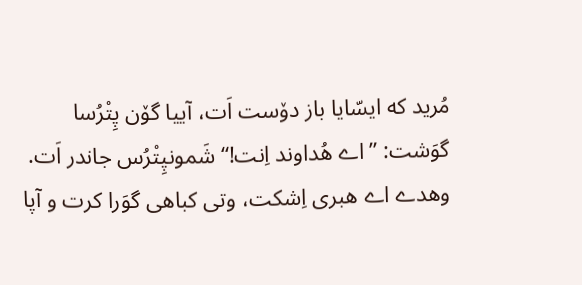مُرید که ایسّایا باز دۆست اَت، آییا گۆن پِتْرُسا گوَشت: ”اے هُداوند اِنت!“ شَمونپِتْرُس جاندر اَت. وهدے اے هبری اِشکت، وتی کباهی گوَرا کرت و آپا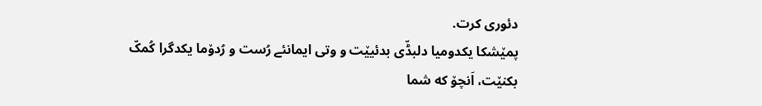دئوری کرت.
پمێشکا یکدومیا دلبڈّی بدئیێت و وتی ایمانئے رُست و رُدۆما یکدگرا کُمکّ بکنێت، اَنچۆ که شما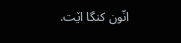انّون کنگا اێت.